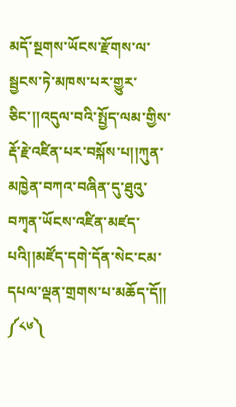མདོ་སྔགས་ཡོངས་རྫོགས་ལ་སྦྱངས་ཏེ་མཁས་པར་གྱུར་ཅིང་།།འདུལ་བའི་སྤྱོད་ལམ་གྱིས་རྡོ་རྗེ་འཛིན་པར་བསྐོས་པ།།ཀུན་མཁྱེན་བཀའ་བཞིན་དུ་ཐུའུ་བཀྭན་ཡོངས་འཛིན་མཛད་པའི།།མཛོད་དགེ་དོན་སེང་ངམ་དཔལ་ལྡན་གྲགས་པ་མཆོད་དོ།།
༼༨༦༽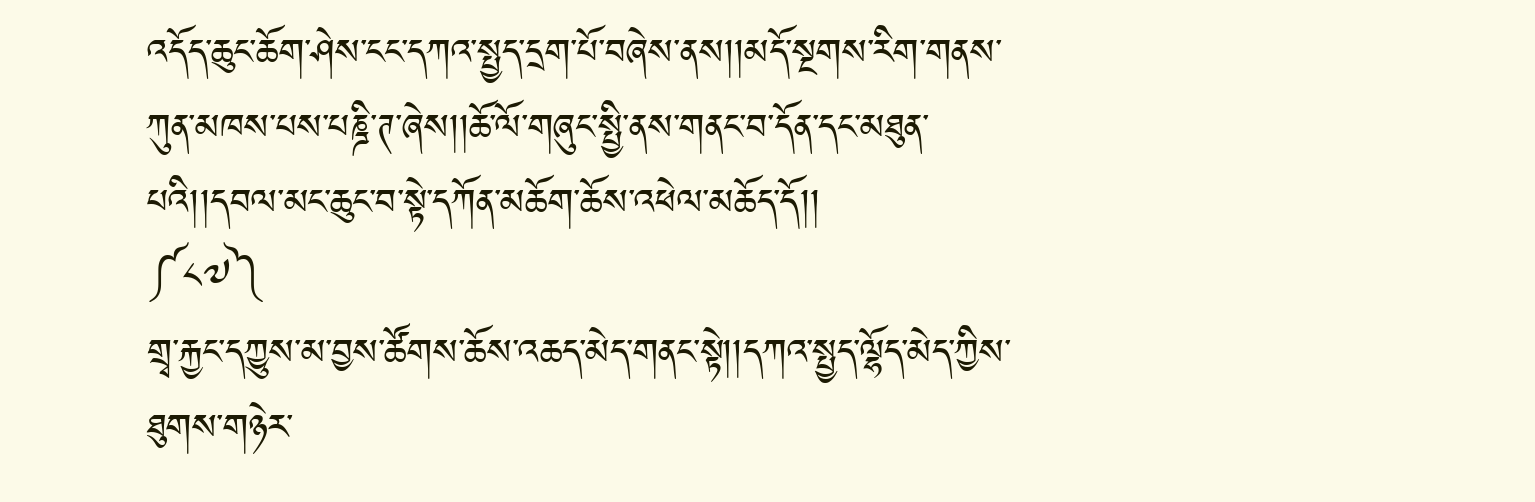འདོད་ཆུང་ཆོག་ཤེས་ངང་དཀའ་སྤྱད་དྲག་པོ་བཞེས་ནས།།མདོ་སྔགས་རིག་གནས་ཀུན་མཁས་པས་པཎྜི་ཊ་ཞེས།།ཆོ་ལོ་གཞུང་སྤྱི་ནས་གནང་བ་དོན་དང་མཐུན་པའི།།དབལ་མང་ཆུང་བ་སྟེ་དཀོན་མཆོག་ཆོས་འཕེལ་མཆོད་དོ།།
༼༨༧༽
གྲྭ་རྐྱང་དཀྱུས་མ་བྱས་ཚོགས་ཆོས་འཆད་མེད་གནང་སྟེ།།དཀའ་སྤྱད་ལྷོད་མེད་ཀྱིས་ཐུགས་གཉེར་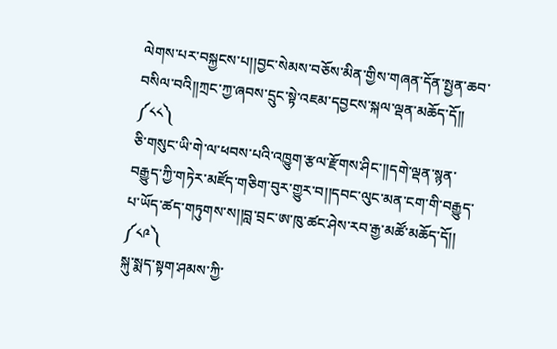ལེགས་པར་བསྐྱངས་པ།།བྱང་སེམས་བཅོས་མིན་གྱིས་གཞན་དོན་སྤྱན་ཆབ་བསིལ་བའི།།ཀྲང་ཀྱ་ཞབས་དྲུང་སྟེ་འཇམ་དབྱངས་སྐལ་ལྡན་མཆོད་དོ།།
༼༨༨༽
ཅི་གསུང་ཡི་གེ་ལ་ཕབས་པའི་འཁྱུག་རྩལ་རྫོགས་ཤིང་།།དགེ་ལྡན་སྙན་བརྒྱུད་ཀྱི་གཏེར་མཛོད་གཅིག་བུར་གྱུར་བ།།དབང་ལུང་མན་ངག་གི་བརྒྱུད་པ་ཡོད་ཚད་གཏུགས་ས།།བླ་བྲང་ཨ་ཁུ་ཚང་ཤེས་རབ་རྒྱ་མཚོ་མཆོད་དོ།།
༼༨༩༽
སྐུ་སྨད་སྟག་ཤམས་ཀྱི་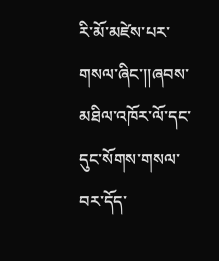རི་མོ་མཛེས་པར་གསལ་ཞིང་།།ཞབས་མཐིལ་འཁོར་ལོ་དང་དུང་སོགས་གསལ་བར་དོད་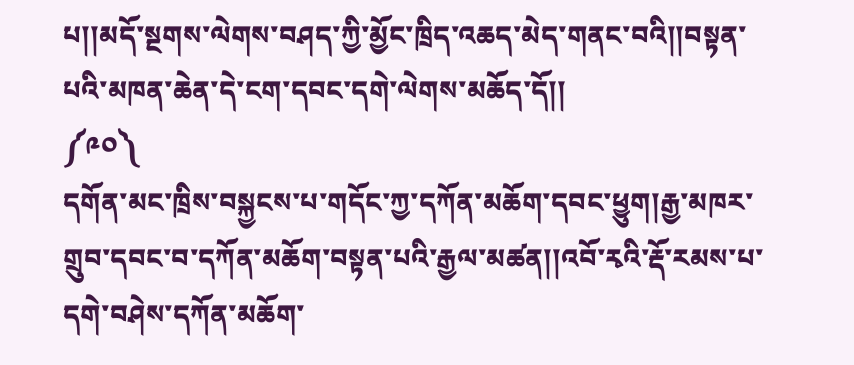པ།།མདོ་སྔགས་ལེགས་བཤད་ཀྱི་མྱོང་ཁྲིད་འཆད་མེད་གནང་བའི།།བསྟན་པའི་མཁན་ཆེན་དེ་ངག་དབང་དགེ་ལེགས་མཆོད་དོ།།
༼༩༠༽
དགོན་མང་ཁྲིས་བསྐྱངས་པ་གདོང་ཀྱ་དཀོན་མཆོག་དབང་ཕྱུག།རྒྱ་མཁར་གྲུབ་དབང་བ་དཀོན་མཆོག་བསྟན་པའི་རྒྱལ་མཚན།།འབོ་རྭའི་རྡོ་རམས་པ་དགེ་བཤེས་དཀོན་མཆོག་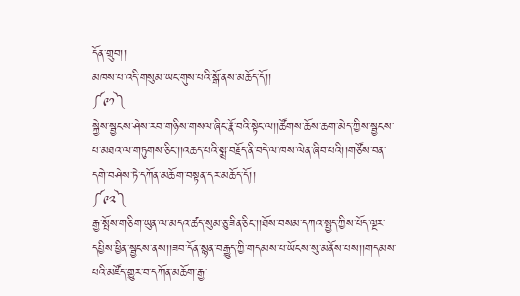དོན་གྲུབ།།
མཁས་པ་འདི་གསུམ་ཡང་གུས་པའི་སྒོ་ནས་མཆོད་དོ།།
༼༩༡༽
སྐྱེས་སྦྱངས་ཤེས་རབ་གཉིས་གསལ་ཞིང་རྣོ་བའི་སྟེང་ལ།།ཚོགས་ཆོས་ཆག་མེད་ཀྱིས་སྦྱངས་པ་མཐའ་ལ་གཏུགས་ཅིང་།།འཆད་པའི་སྨྲ་བརྗོད་ནི་བདེ་ལ་ཁས་ལེན་ཞིབ་པའི།།གཙོས་བན་དགེ་བཤེས་ཏེ་དཀོན་མཆོག་བསྟན་དར་མཆོད་དོ།།
༼༩༢༽
རྒྱ་སྤོས་གཅིག་ཡུན་ལ་མདའ་ཚད་སུམ་ཅུ་ཟིན་ཅིང་།།ཐོས་བསམ་དཀའ་སྤྱད་ཀྱིས་པོད་ལྔར་དཔྱིས་ཕྱིན་སྦྱངས་ནས།།ཟབ་དོན་སྙན་བརྒྱུད་ཀྱི་གདམས་པ་ཡོངས་སུ་མནོས་པས།།གདམས་པའི་མཛོད་གྱུར་བ་དཀོན་མཆོག་རྒྱ་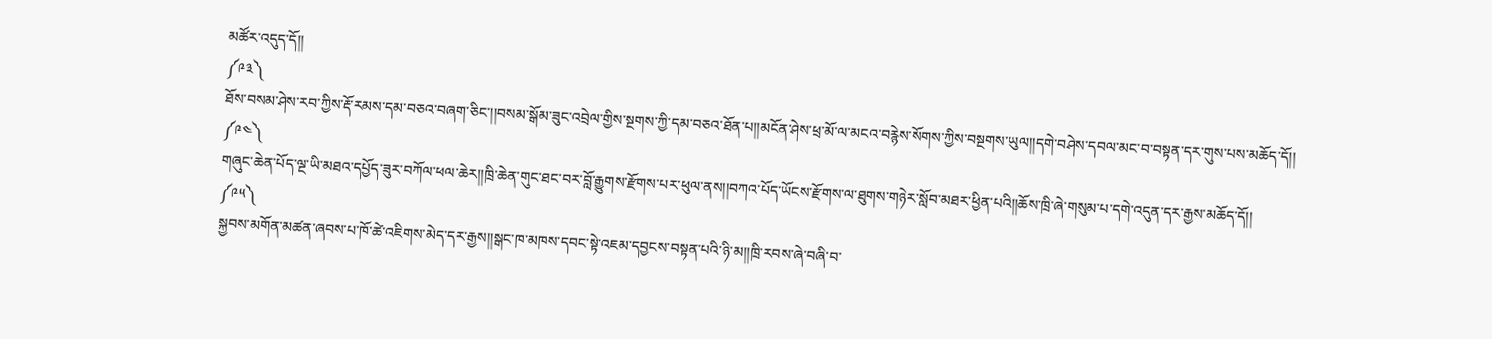མཚོར་འདུད་དོ།།
༼༩༣༽
ཐོས་བསམ་ཤེས་རབ་ཀྱིས་རྡོ་རམས་དམ་བཅའ་བཞག་ཅིང་།།བསམ་སྒོམ་ཟུང་འབྲེལ་གྱིས་སྔགས་ཀྱི་དམ་བཅའ་ཐོན་པ།།མངོན་ཤེས་ཕྲ་མོ་ལ་མངའ་བརྙེས་སོགས་ཀྱིས་བསྔགས་ཡུལ།།དགེ་བཤེས་དབལ་མང་བ་བསྟན་དར་གུས་པས་མཆོད་དོ།།
༼༩༤༽
གཞུང་ཆེན་པོད་ལྔ་ཡི་མཐའ་དཔྱོད་ཟུར་བཀོལ་ཕལ་ཆེར།།ཁྲི་ཆེན་གུང་ཐང་བར་བློ་རྒྱུགས་རྫོགས་པར་ཕུལ་ནས།།བཀའ་པོད་ཡོངས་རྫོགས་ལ་ཐུགས་གཉེར་སློབ་མཐར་ཕྱིན་པའི།།ཆོས་ཁྲི་ཞེ་གསུམ་པ་དགེ་འདུན་དར་རྒྱས་མཆོད་དོ།།
༼༩༥༽
སྐྱབས་མགོན་མཚན་ཞབས་པ་ཁོ་ཚེ་འཇིགས་མེད་དར་རྒྱས།།སྒང་ཁ་མཁས་དབང་སྟེ་འཇམ་དབྱངས་བསྟན་པའི་ཉི་མ།།ཁྲི་རབས་ཞེ་བཞི་བ་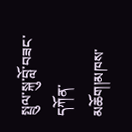སྤྲུལ་སྐུ་བློ་བཟང་དཀོན་མཆོག།མཁས་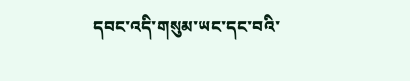དབང་འདི་གསུམ་ཡང་དང་བའི་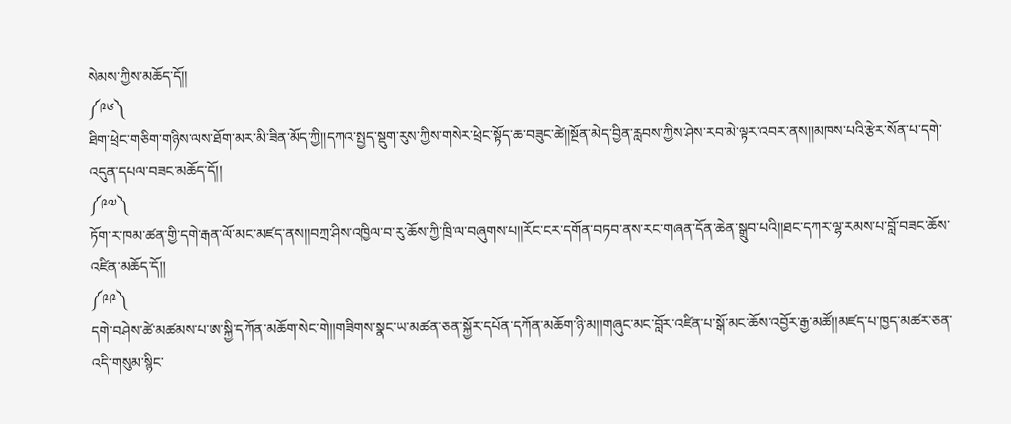སེམས་ཀྱིས་མཆོད་དོ།།
༼༩༦༽
ཐིག་ཕྲེང་གཅིག་གཉིས་ལས་ཐོག་མར་མི་ཟིན་མོད་ཀྱི།།དཀའ་སྤྱད་སྡུག་རུས་ཀྱིས་གསེར་ཕྲེང་སྟོད་ཆ་བཟུང་ཚེ།།སྔོན་མེད་བྱིན་རླབས་ཀྱིས་ཤེས་རབ་མེ་ལྟར་འབར་ནས།།མཁས་པའི་རྩེར་སོན་པ་དགེ་འདུན་དཔལ་བཟང་མཆོད་དོ།།
༼༩༧༽
ཏོག་ར་ཁམ་ཚན་གྱི་དགེ་རྒན་ལོ་མང་མཛད་ནས།།བཀྲ་ཤིས་འཁྱིལ་བ་རུ་ཆོས་ཀྱི་ཁྲི་ལ་བཞུགས་པ།།རོང་ངར་དགོན་བཏབ་ནས་རང་གཞན་དོན་ཆེན་སྒྲུབ་པའི།།ཐང་དཀར་ལྷ་རམས་པ་བློ་བཟང་ཆོས་འཛིན་མཆོད་དོ།།
༼༩༩༽
དགེ་བཤེས་ཚེ་མཚམས་པ་ཨ་སྐྱི་དཀོན་མཆོག་སེང་གེ།།གཟིགས་སྣང་ཡ་མཚན་ཅན་སྐྱོར་དཔོན་དཀོན་མཆོག་ཉི་མ།།གཞུང་མང་བློར་འཛིན་པ་སྒོ་མང་ཆོས་འབྱོར་རྒྱ་མཚོ།།མཛད་པ་ཁྱད་མཚར་ཅན་འདི་གསུམ་སྙིང་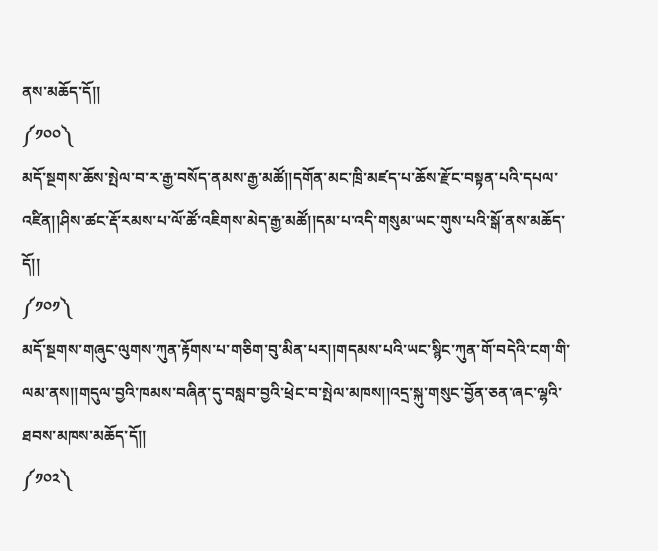ནས་མཆོད་དོ།།
༼༡༠༠༽
མདོ་སྔགས་ཆོས་སྤེལ་བ་ར་རྒྱ་བསོད་ནམས་རྒྱ་མཚོ།།དགོན་མང་ཁྲི་མཛད་པ་ཆོས་རྫོང་བསྟན་པའི་དཔལ་འཛིན།།ཤིས་ཚང་རྡོ་རམས་པ་ལོ་ཚོ་འཇིགས་མེད་རྒྱ་མཚོ།།དམ་པ་འདི་གསུམ་ཡང་གུས་པའི་སྒོ་ནས་མཆོད་དོ།།
༼༡༠༡༽
མདོ་སྔགས་གཞུང་ལུགས་ཀུན་རྟོགས་པ་གཅིག་བུ་མིན་པར།།གདམས་པའི་ཡང་སྙིང་ཀུན་གོ་བདེའི་ངག་གི་ལམ་ནས།།གདུལ་བྱའི་ཁམས་བཞིན་དུ་བསླབ་བྱའི་ཕྲེང་བ་སྤེལ་མཁས།།འདྲ་སྐུ་གསུང་བྱོན་ཅན་ཞང་ལྷའི་ཐབས་མཁས་མཆོད་དོ།།
༼༡༠༢༽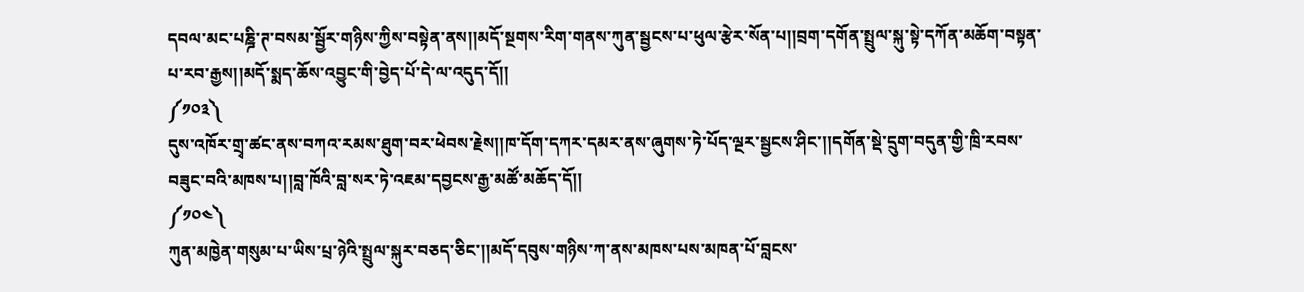དབལ་མང་པཎྜི་ཊ་བསམ་སྦྱོར་གཉིས་ཀྱིས་བསྟེན་ནས།།མདོ་སྔགས་རིག་གནས་ཀུན་སྦྱངས་པ་ཕུལ་རྩེར་སོན་པ།།བྲག་དགོན་སྤྲུལ་སྐུ་སྟེ་དཀོན་མཆོག་བསྟན་པ་རབ་རྒྱས།།མདོ་སྨད་ཆོས་འབྱུང་གི་བྱེད་པོ་དེ་ལ་འདུད་དོ།།
༼༡༠༣༽
དུས་འཁོར་གྲྭ་ཚང་ནས་བཀའ་རམས་ཐུག་བར་ཕེབས་རྗེས།།ཁ་དོག་དཀར་དམར་ནས་ཞུགས་ཏེ་པོད་ལྔར་སྦྱངས་ཤིང་།།དགོན་སྡེ་དྲུག་བདུན་གྱི་ཁྲི་རབས་བཟུང་བའི་མཁས་པ།།བླ་ཁོའི་བླ་སར་ཏེ་འཇམ་དབྱངས་རྒྱ་མཚོ་མཆོད་དོ།།
༼༡༠༤༽
ཀུན་མཁྱེན་གསུམ་པ་ཡིས་པྲ་ཉེའི་སྤྲུལ་སྐུར་བཅད་ཅིང་།།མདོ་དབུས་གཉིས་ཀ་ནས་མཁས་པས་མཁན་པོ་བླངས་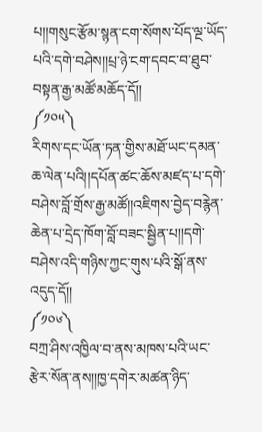པ།།གསུང་རྩོམ་སྙན་ངག་སོགས་པོད་ལྔ་ཡོད་པའི་དགེ་བཤེས།།པྲ་ཉེ་ངག་དབང་བ་ཐུབ་བསྟན་རྒྱ་མཚོ་མཆོད་དོ།།
༼༡༠༥༽
རིགས་དང་ཡོན་ཏན་གྱིས་མཐོ་ཡང་དམན་ཆ་ལེན་པའི།།དཔོན་ཚང་ཆོས་མཛད་པ་དགེ་བཤེས་བློ་གྲོས་རྒྱ་མཚོ།།འཇིགས་བྱེད་བརྙེན་ཆེན་པ་དྲེད་ཁོག་བློ་བཟང་སྦྱིན་པ།།དགེ་བཤེས་འདི་གཉིས་ཀྱང་གུས་པའི་སྒོ་ནས་འདུད་དོ།།
༼༡༠༦༽
བཀྲ་ཤིས་འཁྱིལ་བ་ནས་མཁས་པའི་ཡང་རྩེར་སོན་ནས།།ཁྱ་དགེར་མཚན་ཉིད་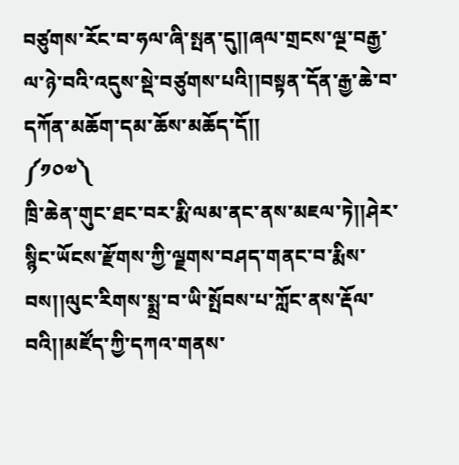བཙུགས་རོང་བ་ཧལ་ཞི་སྤན་དུ།།ཞལ་གྲངས་ལྔ་བརྒྱ་ལ་ཉེ་བའི་འདུས་སྡེ་བཙུགས་པའི།།བསྟན་དོན་རྒྱ་ཆེ་བ་དཀོན་མཆོག་དམ་ཆོས་མཆོད་དོ།།
༼༡༠༧༽
ཁྲི་ཆེན་གུང་ཐང་བར་རྨི་ལམ་ནང་ནས་མཇལ་ཏེ།།ཤེར་སྙིང་ཡོངས་རྫོགས་ཀྱི་ལྗགས་བཤད་གནང་བ་རྨིས་བས།།ལུང་རིགས་སྨྲ་བ་ཡི་སྤོབས་པ་ཀློང་ནས་རྡོལ་བའི།།མཛོད་ཀྱི་དཀའ་གནས་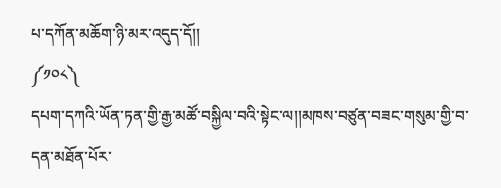པ་དཀོན་མཆོག་ཉི་མར་འདུད་དོ།།
༼༡༠༨༽
དཔག་དཀའི་ཡོན་ཏན་གྱི་རྒྱ་མཚོ་བསྐྱིལ་བའི་སྟེང་ལ།།མཁས་བཙུན་བཟང་གསུམ་གྱི་བ་དན་མཐོན་པོར་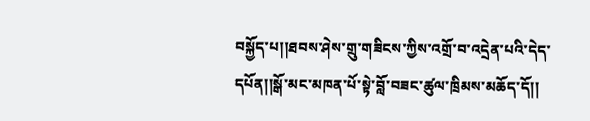བསྐྱོད་པ།།ཐབས་ཤེས་གྲུ་གཟིངས་ཀྱིས་འགྲོ་བ་འདྲེན་པའི་དེད་དཔོན།།སྒོ་མང་མཁན་པོ་སྟེ་བློ་བཟང་ཚུལ་ཁྲིམས་མཆོད་དོ།།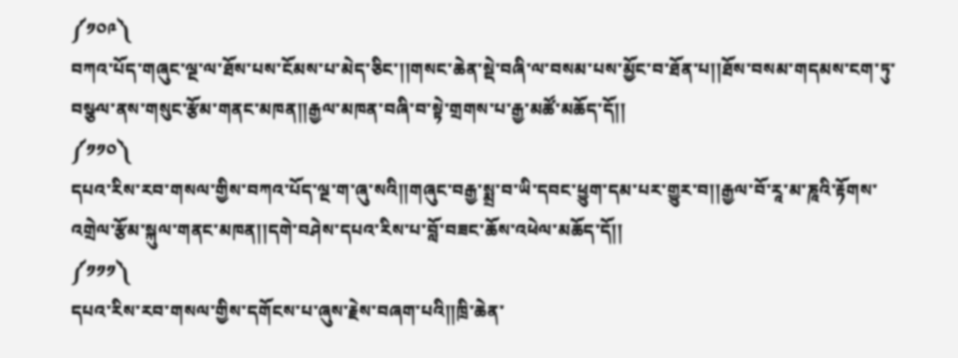༼༡༠༩༽
བཀའ་པོད་གཞུང་ལྔ་ལ་ཐོས་པས་ངོམས་པ་མེད་ཅིང་།།གསང་ཆེན་སྡེ་བཞི་ལ་བསམ་པས་མྱོང་བ་ཐོན་པ།།ཐོས་བསམ་གདམས་ངག་ཏུ་བསྩལ་ནས་གསུང་རྩོམ་གནང་མཁན།།རྒྱལ་མཁན་བཞི་བ་སྟེ་གྲགས་པ་རྒྱ་མཚོ་མཆོད་དོ།།
༼༡༡༠༽
དཔའ་རིས་རབ་གསལ་གྱིས་བཀའ་པོད་ལྔ་ག་ཞུ་སའི།།གཞུང་བརྒྱ་སྨྲ་བ་ཡི་དབང་ཕྱུག་དམ་པར་གྱུར་བ།།རྒྱལ་བོ་རཱ་མ་ཎཱའི་རྟོགས་འགྲེལ་རྩོམ་སྐུལ་གནང་མཁན།།དགེ་བཤེས་དཔའ་རིས་པ་བློ་བཟང་ཆོས་འཕེལ་མཆོད་དོ།།
༼༡༡༡༽
དཔའ་རིས་རབ་གསལ་གྱིས་དགོངས་པ་ཞུས་རྗེས་བཞག་པའི།།ཁྲི་ཆེན་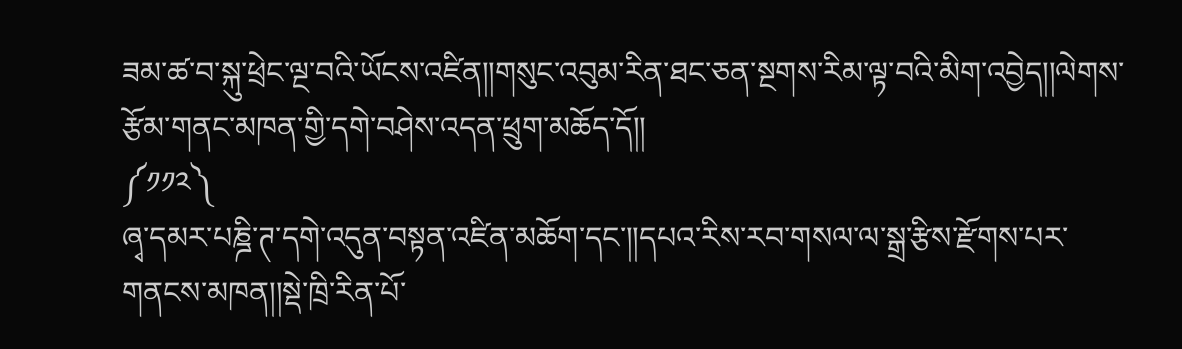ཟམ་ཚ་བ་སྐུ་ཕྲེང་ལྔ་བའི་ཡོངས་འཛིན།།གསུང་འབུམ་རིན་ཐང་ཅན་སྔགས་རིམ་ལྟ་བའི་མིག་འབྱེད།།ལེགས་རྩོམ་གནང་མཁན་གྱི་དགེ་བཤེས་འདན་ཕྲུག་མཆོད་དོ།།
༼༡༡༢༽
ཞྭ་དམར་པཎྜི་ཊ་དགེ་འདུན་བསྟན་འཛིན་མཆོག་དང་།།དཔའ་རིས་རབ་གསལ་ལ་སྒྲ་རྩིས་རྫོགས་པར་གནངས་མཁན།།སྡེ་ཁྲི་རིན་པོ་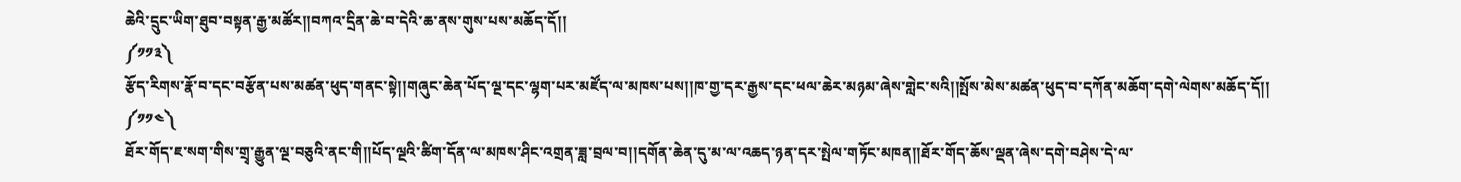ཆེའི་དྲུང་ཡིག་ཐུབ་བསྟན་རྒྱ་མཚོར།།བཀའ་དྲིན་ཆེ་བ་དེའི་ཆ་ནས་གུས་པས་མཆོད་དོ།།
༼༡༡༣༽
རྩོད་རིགས་རྣོ་བ་དང་བརྩོན་པས་མཚན་ཕུད་གནང་སྟེ།།གཞུང་ཆེན་པོད་ལྔ་དང་ལྷག་པར་མཛོད་ལ་མཁས་པས།།ཁ་གྱ་དར་རྒྱས་དང་ཕལ་ཆེར་མཉམ་ཞེས་གླེང་སའི།།སྤོས་མེས་མཚན་ཕུད་བ་དཀོན་མཆོག་དགེ་ལེགས་མཆོད་དོ།།
༼༡༡༤༽
ཐོར་གོད་ཇ་སག་གིས་གྲྭ་རྒྱུན་ལྔ་བཅུའི་ནང་གི།།པོད་ལྔའི་ཚིག་དོན་ལ་མཁས་ཤིང་འགྲན་ཟླ་བྲལ་བ།།དགོན་ཆེན་དུ་མ་ལ་འཆད་ཉན་དར་སྤེལ་གཏོང་མཁན།།ཐོར་གོད་ཆོས་ལྡན་ཞེས་དགེ་བཤེས་དེ་ལ་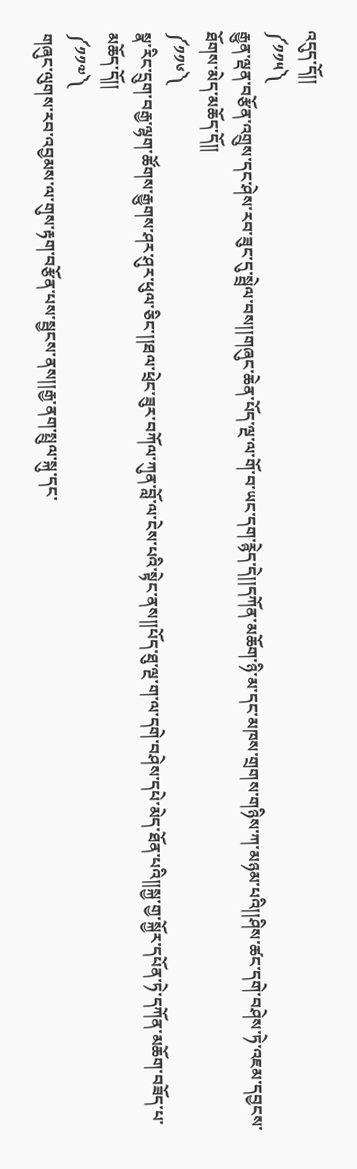འདུད་དོ།།
༼༡༡༥༽
རྒྱུན་ལྡན་བརྩོན་འགྲུས་དང་ཤེས་རབ་ཟུང་དུ་སྦྲེལ་བས།།གཞུང་ཆེན་པོད་ལྔ་ལ་གོ་བ་ཡང་དག་རྙེད་དེ།།དཀོན་མཆོག་ཉི་མ་དང་མཁས་གྲགས་གཉིས་ཀ་མཉམ་པའི།།ཤིས་ཚང་དགེ་བཤེས་ཏེ་འཇམ་དབྱངས་ཐོགས་མེད་མཆོད་དོ།།
༼༡༡༦༽
སྣ་རིང་དྲུག་བརྒྱ་ལྷག་ཚོགས་རྒྱུགས་ཤར་ཤུར་ཕུལ་ཅིང་།།ཐལ་ཕྲེང་ཟུར་བཀོལ་ཀུན་བློ་ལ་ངེས་པའི་སྟེང་ནས།།པོད་ཐུ་ལྔ་ག་ལ་དགེ་བཤེས་དཔེ་མེད་ཐོན་པའི།།སྐྱ་གྱ་སྐྱོར་དཔོན་ཏེ་དཀོན་མཆོག་བཟོད་པ་མཆོད་དོ།།
༼༡༡༧༽
གཞུང་ལུགས་རབ་འབྱམས་ལ་གུས་རྟག་བརྩོན་པས་སྦྱངས་ནས།།རྒྱ་ནག་སྤྲུལ་སྐུ་དང་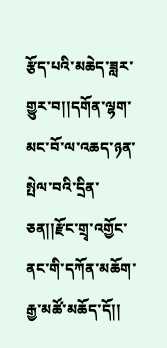རྩོད་པའི་མཆེད་ཟླར་གྱུར་བ།།དགོན་ལྷག་མང་བོ་ལ་འཆད་ཉན་སྤེལ་བའི་དྲིན་ཅན།།རྫོང་གྲྭ་འགྱོང་ནང་གི་དཀོན་མཆོག་རྒྱ་མཚོ་མཆོད་དོ།།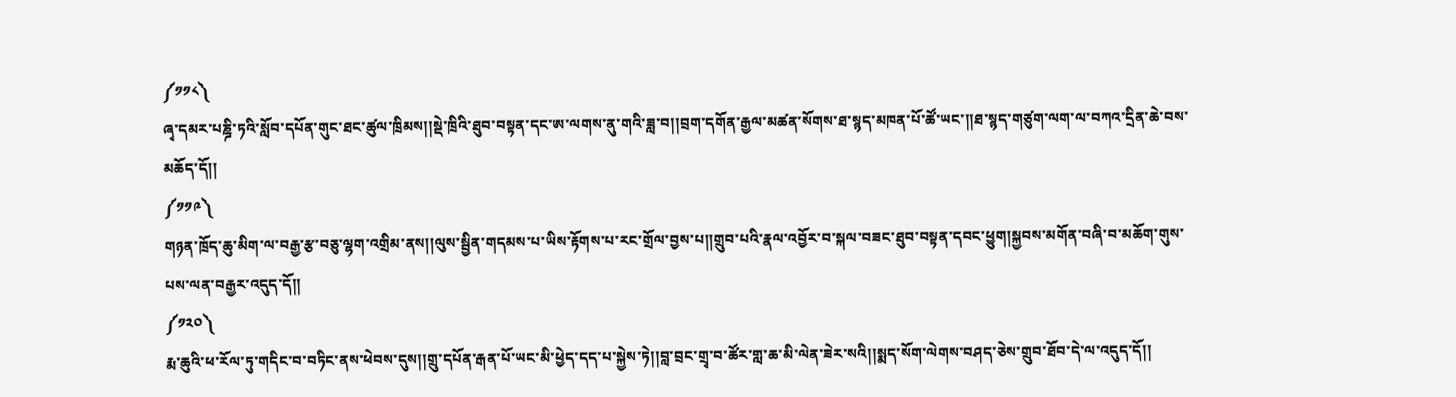༼༡༡༨༽
ཞྭ་དམར་པཎྜི་ཏའི་སློབ་དཔོན་གུང་ཐང་ཚུལ་ཁྲིམས།།སྡེ་ཁྲིའི་ཐུབ་བསྟན་དང་ཨ་ལགས་ནུ་གའི་ཟླ་བ།།བྲག་དགོན་རྒྱལ་མཚན་སོགས་ཐ་སྙད་མཁན་པོ་ཚོ་ཡང་།།ཐ་སྙད་གཙུག་ལག་ལ་བཀའ་དྲིན་ཆེ་བས་མཆོད་དོ།།
༼༡༡༩༽
གཉན་ཁྲོད་ཆུ་མིག་ལ་བརྒྱ་རྩ་བཅུ་ལྷག་འགྲིམ་ནས།།ལུས་སྦྱིན་གདམས་པ་ཡིས་རྟོགས་པ་རང་གྲོལ་བྱས་པ།།གྲུབ་པའི་རྣལ་འབྱོར་བ་སྐལ་བཟང་ཐུབ་བསྟན་དབང་ཕྱུག།སྐྱབས་མགོན་བཞི་བ་མཆོག་གུས་པས་ལན་བརྒྱར་འདུད་དོ།།
༼༡༢༠༽
རྨ་ཆུའི་ཕ་རོལ་ཏུ་གདིང་བ་བཏིང་ནས་ཕེབས་དུས།།གྲུ་དཔོན་རྒན་པོ་ཡང་མི་ཕྱེད་དད་པ་སྐྱེས་ཏེ།།བླ་བྲང་གྲྭ་བ་ཚོར་གླ་ཆ་མི་ལེན་ཟེར་སའི།།སྨད་སོག་ལེགས་བཤད་ཅེས་གྲུབ་ཐོབ་དེ་ལ་འདུད་དོ།།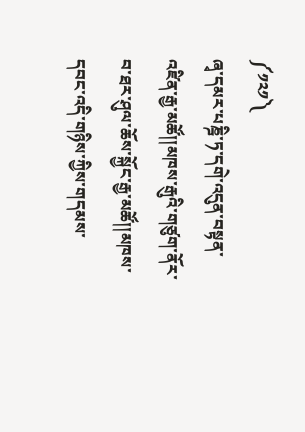༼༡༢༡༽
ཞྭ་དམར་པཎྜི་ཏ་དགེ་འདུན་བསྟན་འཛིན་རྒྱ་མཚོ།།མཁས་རྒུའི་གཙུག་ནོར་བ་ཐར་ཤུལ་ཆོས་སྐྱོང་རྒྱ་མཚོ།།མཁས་དབང་འདི་གཉིས་ཀྱིས་གདམས་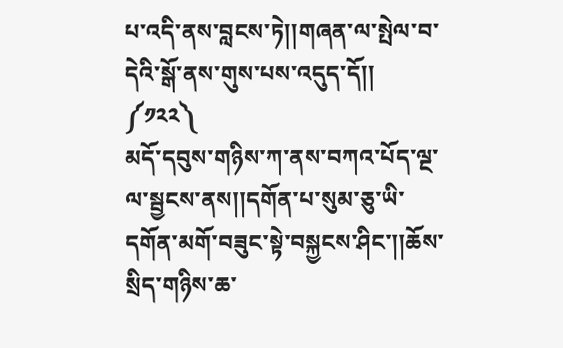པ་འདི་ནས་བླངས་ཏེ།།གཞན་ལ་སྤེལ་བ་དེའི་སྒོ་ནས་གུས་པས་འདུད་དོ།།
༼༡༢༢༽
མདོ་དབུས་གཉིས་ཀ་ནས་བཀའ་པོད་ལྔ་ལ་སྦྱངས་ནས།།དགོན་པ་སུམ་ཅུ་ཡི་དགོན་མགོ་བཟུང་སྟེ་བསྐྱངས་ཤིང་།།ཆོས་སྲིད་གཉིས་ཆ་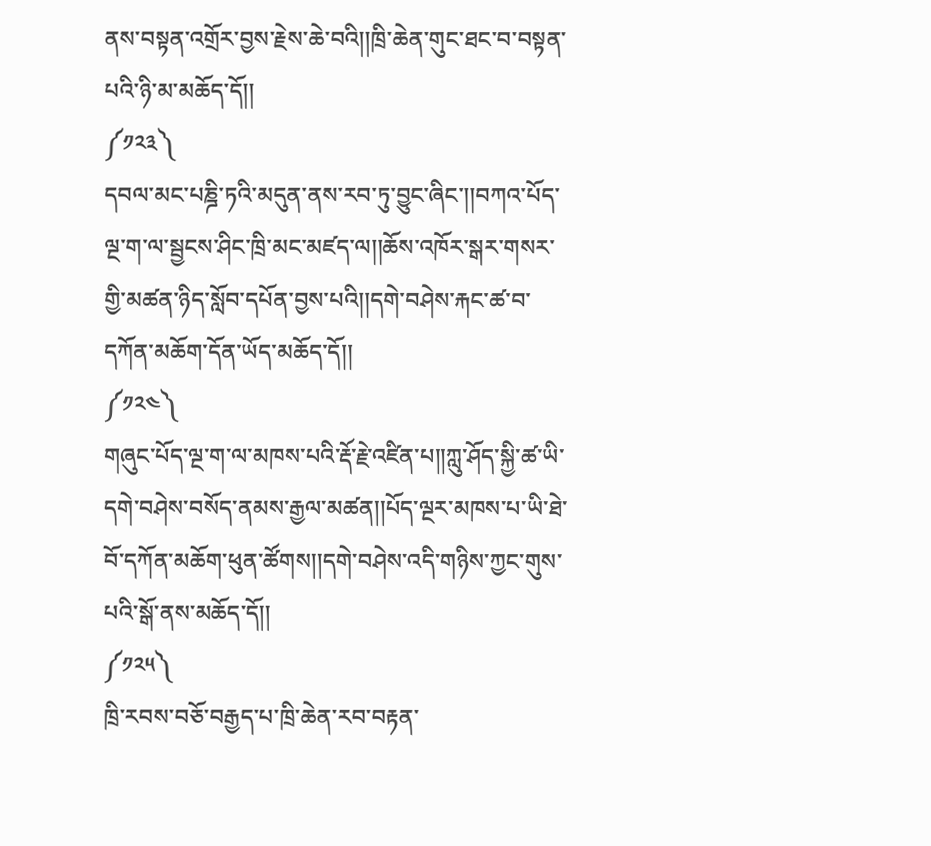ནས་བསྟན་འགྲོར་བྱས་རྗེས་ཆེ་བའི།།ཁྲི་ཆེན་གུང་ཐང་བ་བསྟན་པའི་ཉི་མ་མཆོད་དོ།།
༼༡༢༣༽
དབལ་མང་པཎྜི་ཏའི་མདུན་ནས་རབ་ཏུ་བྱུང་ཞིང་།།བཀའ་པོད་ལྔ་ག་ལ་སྦྱངས་ཤིང་ཁྲི་མང་མཛད་ལ།།ཆོས་འཁོར་སྒར་གསར་གྱི་མཚན་ཉིད་སློབ་དཔོན་བྱས་པའི།།དགེ་བཤེས་རྐང་ཚ་བ་དཀོན་མཆོག་དོན་ཡོད་མཆོད་དོ།།
༼༡༢༤༽
གཞུང་པོད་ལྔ་ག་ལ་མཁས་པའི་རྡོ་རྗེ་འཛིན་པ།།ཀླུ་ཤོད་སྐྱི་ཚ་ཡི་དགེ་བཤེས་བསོད་ནམས་རྒྱལ་མཚན།།པོད་ལྔར་མཁས་པ་ཡི་ཐེ་བོ་དཀོན་མཆོག་ཕུན་ཚོགས།།དགེ་བཤེས་འདི་གཉིས་ཀྱང་གུས་པའི་སྒོ་ནས་མཆོད་དོ།།
༼༡༢༥༽
ཁྲི་རབས་བཅོ་བརྒྱད་པ་ཁྲི་ཆེན་རབ་བརྟན་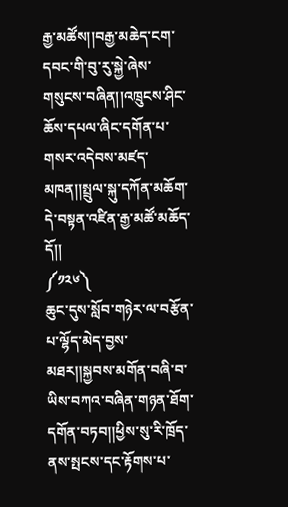རྒྱ་མཚོས།།བརྒྱ་མཆེད་ངག་དབང་གི་བུ་རུ་སྐྱེ་ཞེས་གསུངས་བཞིན།།འཁྲུངས་ཤིང་ཆོས་དཔལ་ཞིང་དགོན་པ་གསར་འདེབས་མཛད་མཁན།།སྤྲུལ་སྐུ་དཀོན་མཆོག་དེ་བསྟན་འཛིན་རྒྱ་མཚོ་མཆོད་དོ།།
༼༡༢༦༽
ཆུང་དུས་སློབ་གཉེར་ལ་བརྩོན་པ་ལྷོད་མེད་བྱས་མཐར།།སྐྱབས་མགོན་བཞི་བ་ཡིས་བཀའ་བཞིན་གཉན་ཐོག་དགོན་བཏབ།།ཕྱིས་སུ་རི་ཁྲོད་ནས་སྤངས་དང་རྟོགས་པ་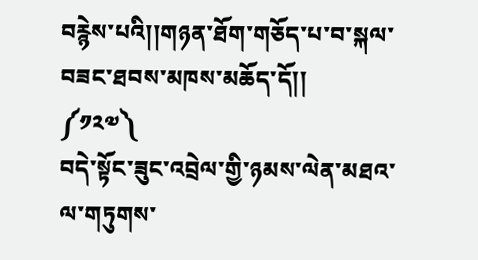བརྙེས་པའི།།གཉན་ཐོག་གཅོད་པ་བ་སྐལ་བཟང་ཐབས་མཁས་མཆོད་དོ།།
༼༡༢༧༽
བདེ་སྟོང་ཟུང་འབྲེལ་གྱི་ཉམས་ལེན་མཐའ་ལ་གཏུགས་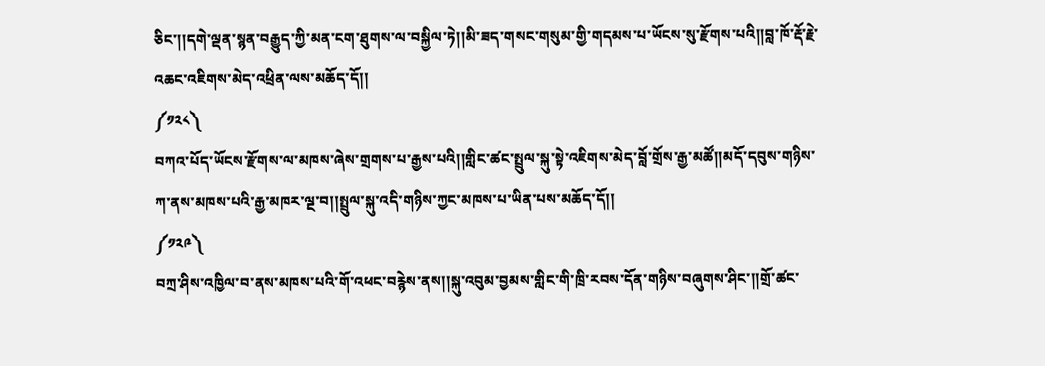ཅིང་།།དགེ་ལྡན་སྙན་བརྒྱུད་ཀྱི་མན་ངག་ཐུགས་ལ་བསྐྱིལ་ཏེ།།མི་ཟད་གསང་གསུམ་གྱི་གདམས་པ་ཡོངས་སུ་རྫོགས་པའི།།བླ་ཁོ་རྡོ་རྗེ་འཆང་འཇིགས་མེད་འཕྲིན་ལས་མཆོད་དོ།།
༼༡༢༨༽
བཀའ་པོད་ཡོངས་རྫོགས་ལ་མཁས་ཞེས་གྲགས་པ་རྒྱས་པའི།།གླིང་ཚང་སྤྲུལ་སྐུ་སྟེ་འཇིགས་མེད་བློ་གྲོས་རྒྱ་མཚོ།།མདོ་དབུས་གཉིས་ཀ་ནས་མཁས་པའི་རྒྱ་མཁར་ལྔ་བ།།སྤྲུལ་སྐུ་འདི་གཉིས་ཀྱང་མཁས་པ་ཡིན་པས་མཆོད་དོ།།
༼༡༢༩༽
བཀྲ་ཤིས་འཁྱིལ་བ་ནས་མཁས་པའི་གོ་འཕང་བརྙེས་ནས།།སྐུ་འབུམ་བྱམས་གླིང་གི་ཁྲི་རབས་དོན་གཉིས་བཞུགས་ཤིང་།།གྲོ་ཚང་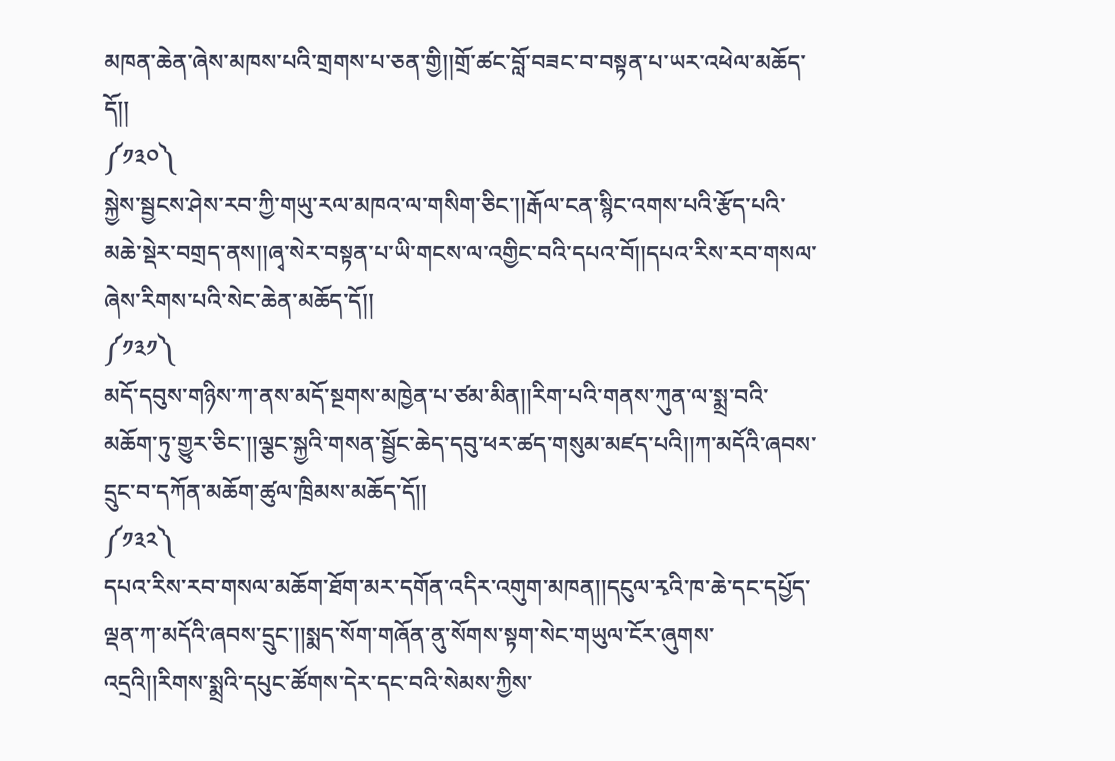མཁན་ཆེན་ཞེས་མཁས་པའི་གྲགས་པ་ཅན་གྱི།།གྲོ་ཚང་བློ་བཟང་བ་བསྟན་པ་ཡར་འཕེལ་མཆོད་དོ།།
༼༡༣༠༽
སྐྱེས་སྦྱངས་ཤེས་རབ་ཀྱི་གཡུ་རལ་མཁའ་ལ་གསིག་ཅིང་།།རྒོལ་ངན་སྙིང་འགས་པའི་རྩོད་པའི་མཆེ་སྡེར་བགྲད་ནས།།ཞྭ་སེར་བསྟན་པ་ཡི་གངས་ལ་འགྱིང་བའི་དཔའ་བོ།།དཔའ་རིས་རབ་གསལ་ཞེས་རིགས་པའི་སེང་ཆེན་མཆོད་དོ།།
༼༡༣༡༽
མདོ་དབུས་གཉིས་ཀ་ནས་མདོ་སྔགས་མཁྱེན་པ་ཙམ་མིན།།རིག་པའི་གནས་ཀུན་ལ་སྨྲ་བའི་མཆོག་ཏུ་གྱུར་ཅིང་།།ལྕང་སྐྱའི་གསན་སྦྱོང་ཆེད་དབུ་ཕར་ཚད་གསུམ་མཛད་པའི།།ཀ་མདོའི་ཞབས་དྲུང་བ་དཀོན་མཆོག་ཚུལ་ཁྲིམས་མཆོད་དོ།།
༼༡༣༢༽
དཔའ་རིས་རབ་གསལ་མཆོག་ཐོག་མར་དགོན་འདིར་འགུག་མཁན།།དངུལ་རྭའི་ཁ་ཆེ་དང་དཔྱོད་ལྡན་ཀ་མདོའི་ཞབས་དྲུང་།།སྨད་སོག་གཞོན་ནུ་སོགས་སྟག་སེང་གཡུལ་ངོར་ཞུགས་འདྲའི།།རིགས་སྨྲའི་དཔུང་ཚོགས་དེར་དང་བའི་སེམས་ཀྱིས་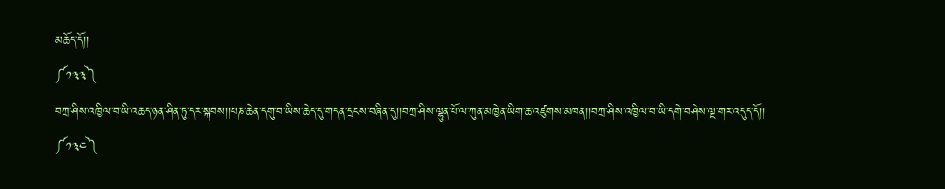མཆོད་དོ།།
༼༡༣༣༽
བཀྲ་ཤིས་འཁྱིལ་བ་ཡི་འཆད་ཉན་ཤིན་ཏུ་དར་སྐབས།།པཎ་ཆེན་དགུ་བ་ཡིས་ཆེད་དུ་གདན་དྲངས་བཞིན་དུ།།བཀྲ་ཤིས་ལྷུན་པོ་ལ་ཀུན་མཁྱེན་ཡིག་ཆ་འཛུགས་མཁན།།བཀྲ་ཤིས་འཁྱིལ་བ་ཡི་དགེ་བཤེས་ལྔ་གར་འདུད་དོ།།
༼༡༣༤༽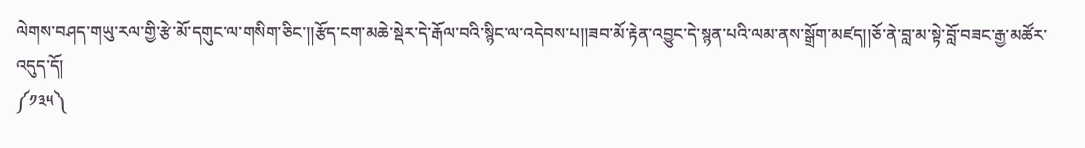ལེགས་བཤད་གཡུ་རལ་གྱི་རྩེ་མོ་དགུང་ལ་གསིག་ཅིང་།།རྩོད་ངག་མཆེ་སྡེར་དེ་རྒོལ་བའི་སྙིང་ལ་འདེབས་པ།།ཟབ་མོ་རྟེན་འབྱུང་དེ་སྙན་པའི་ལམ་ནས་སྒྲོག་མཛད།།ཅོ་ནེ་བླ་མ་སྟེ་བློ་བཟང་རྒྱ་མཚོར་འདུད་དོ།
༼༡༣༥༽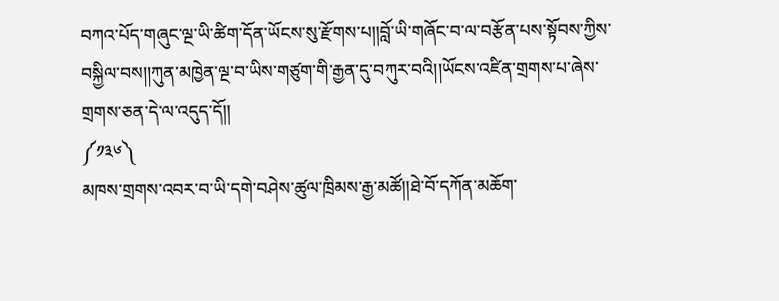བཀའ་པོད་གཞུང་ལྔ་ཡི་ཚིག་དོན་ཡོངས་སུ་རྫོགས་པ།།བློ་ཡི་གཞོང་བ་ལ་བརྩོན་པས་སྟོབས་ཀྱིས་བསྐྱིལ་བས།།ཀུན་མཁྱེན་ལྔ་བ་ཡིས་གཙུག་གི་རྒྱན་དུ་བཀུར་བའི།།ཡོངས་འཛིན་གྲགས་པ་ཞེས་གྲགས་ཅན་དེ་ལ་འདུད་དོ།།
༼༡༣༦༽
མཁས་གྲགས་འབར་བ་ཡི་དགེ་བཤེས་ཚུལ་ཁྲིམས་རྒྱ་མཚོ།།ཐེ་བོ་དཀོན་མཆོག་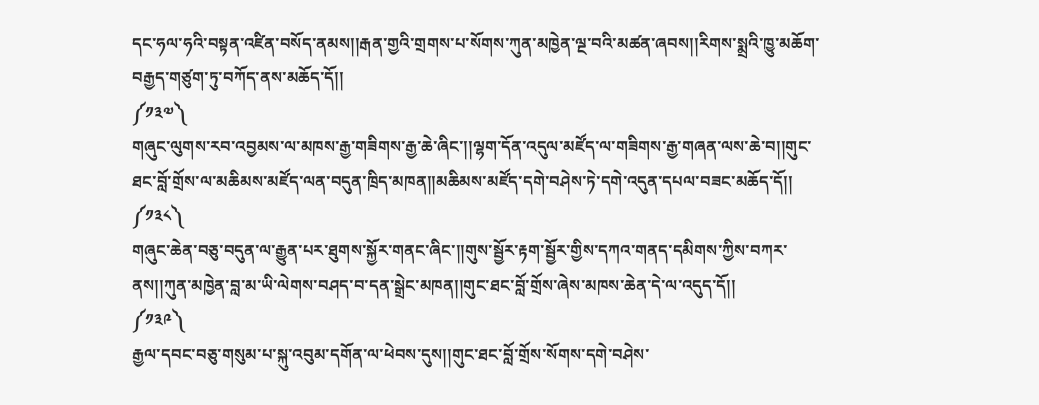དང་ཧལ་ཧའི་བསྟན་འཛིན་བསོད་ནམས།།རྒན་གྱའི་གྲགས་པ་སོགས་ཀུན་མཁྱེན་ལྔ་བའི་མཚན་ཞབས།།རིགས་སྨྲའི་ཁྱུ་མཆོག་བརྒྱད་གཙུག་ཏུ་བཀོད་ནས་མཆོད་དོ།།
༼༡༣༧༽
གཞུང་ལུགས་རབ་འབྱམས་ལ་མཁས་རྒྱ་གཟིགས་རྒྱ་ཆེ་ཞིང་།།ལྷག་དོན་འདུལ་མཛོད་ལ་གཟིགས་རྒྱ་གཞན་ལས་ཆེ་བ།།གུང་ཐང་བློ་གྲོས་ལ་མཆིམས་མཛོད་ལན་བདུན་ཁྲིད་མཁན།།མཆིམས་མཛོད་དགེ་བཤེས་ཏེ་དགེ་འདུན་དཔལ་བཟང་མཆོད་དོ།།
༼༡༣༨༽
གཞུང་ཆེན་བཅུ་བདུན་ལ་རྒྱུན་པར་ཐུགས་སྐྱོར་གནང་ཞིང་།།གུས་སྦྱོར་རྟག་སྦྱོར་གྱིས་དཀའ་གནད་དམིགས་ཀྱིས་བཀར་ནས།།ཀུན་མཁྱེན་བླ་མ་ཡི་ལེགས་བཤད་བ་དན་སྒྲེང་མཁན།།གུང་ཐང་བློ་གྲོས་ཞེས་མཁས་ཆེན་དེ་ལ་འདུད་དོ།།
༼༡༣༩༽
རྒྱལ་དབང་བཅུ་གསུམ་པ་སྐུ་འབུམ་དགོན་ལ་ཕེབས་དུས།།གུང་ཐང་བློ་གྲོས་སོགས་དགེ་བཤེས་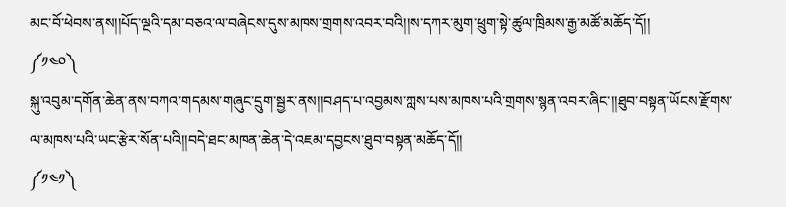མང་བོ་ཕེབས་ནས།།པོད་ལྔའི་དམ་བཅའ་ལ་བཞེངས་དུས་མཁས་གྲགས་འབར་བའི།།ས་དཀར་མུག་ཕྲུག་སྟེ་ཚུལ་ཁྲིམས་རྒྱ་མཚོ་མཆོད་དོ།།
༼༡༤༠༽
སྐུ་འབུམ་དགོན་ཆེན་ནས་བཀའ་གདམས་གཞུང་དྲུག་སྦྱར་ནས།།བཤད་པ་འབྱམས་ཀླས་པས་མཁས་པའི་གྲགས་སྙན་འབར་ཞིང་།།ཐུབ་བསྟན་ཡོངས་རྫོགས་ལ་མཁས་པའི་ཡང་རྩེར་སོན་པའི།།བདེ་ཐང་མཁན་ཆེན་དེ་འཇམ་དབྱངས་ཐུབ་བསྟན་མཆོད་དོ།།
༼༡༤༡༽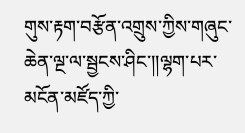གུས་རྟག་བརྩོན་འགྲུས་ཀྱིས་གཞུང་ཆེན་ལྔ་ལ་སྦྱངས་ཤིང་།།ལྷག་པར་མངོན་མཛོད་ཀྱི་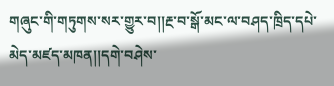གཞུང་གི་གཏུགས་སར་གྱུར་བ།།རྔ་བ་སྒོ་མང་ལ་བཤད་ཁྲིད་དཔེ་མེད་མཛད་མཁན།།དགེ་བཤེས་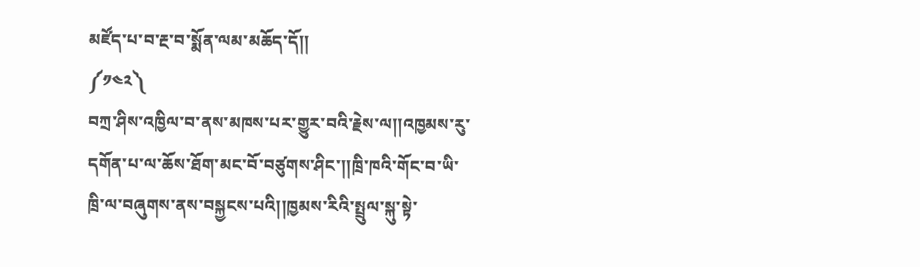མཛོད་པ་བ་རྔ་བ་སྨོན་ལམ་མཆོད་དོ།།
༼༡༤༢༽
བཀྲ་ཤིས་འཁྱིལ་བ་ནས་མཁས་པར་གྱུར་བའི་རྗེས་ལ།།འཁྱམས་རུ་དགོན་པ་ལ་ཆོས་ཐོག་མང་བོ་བཙུགས་ཤིང་།།ཁྲི་ཁའི་གོང་བ་ཡི་ཁྲི་ལ་བཞུགས་ནས་བསྐྱངས་པའི།།ཁྱམས་རིའི་སྤྲུལ་སྐུ་སྟེ་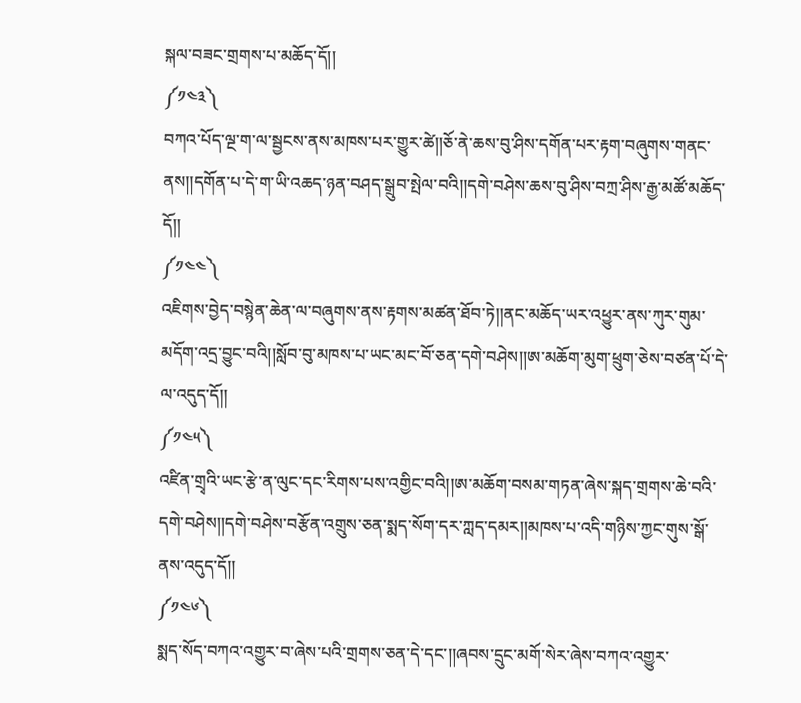སྐལ་བཟང་གྲགས་པ་མཆོད་དོ།།
༼༡༤༣༽
བཀའ་པོད་ལྔ་ག་ལ་སྦྱངས་ནས་མཁས་པར་གྱུར་ཚེ།།ཅོ་ནེ་ཆས་བུ་ཤིས་དགོན་པར་རྟག་བཞུགས་གནང་ནས།།དགོན་པ་དེ་ག་ཡི་འཆད་ཉན་བཤད་སྒྲུབ་སྤེལ་བའི།།དགེ་བཤེས་ཆས་བུ་ཤིས་བཀྲ་ཤིས་རྒྱ་མཚོ་མཆོད་དོ།།
༼༡༤༤༽
འཇིགས་བྱེད་བསྙེན་ཆེན་ལ་བཞུགས་ནས་རྟགས་མཚན་ཐོབ་ཏེ།།ནང་མཆོད་ཡར་འཕྱུར་ནས་ཀུར་གུམ་མདོག་འདྲ་བྱུང་བའི།།སློབ་བུ་མཁས་པ་ཡང་མང་བོ་ཅན་དགེ་བཤེས།།ཨ་མཆོག་མུག་ཕྲུག་ཅེས་བཙན་པོ་དེ་ལ་འདུད་དོ།།
༼༡༤༥༽
འཛིན་གྲྭའི་ཡང་རྩེ་ན་ལུང་དང་རིགས་པས་འགྱིང་བའི།།ཨ་མཆོག་བསམ་གཏན་ཞེས་སྐད་གྲགས་ཆེ་བའི་དགེ་བཤེས།།དགེ་བཤེས་བརྩོན་འགྲུས་ཅན་སྨད་སོག་དར་ཀླད་དམར།།མཁས་པ་འདི་གཉིས་ཀྱང་གུས་སྒོ་ནས་འདུད་དོ།།
༼༡༤༦༽
སྨད་སོད་བཀའ་འགྱུར་བ་ཞེས་པའི་གྲགས་ཅན་དེ་དང་།།ཞབས་དྲུང་མགོ་སེར་ཞེས་བཀའ་འགྱུར་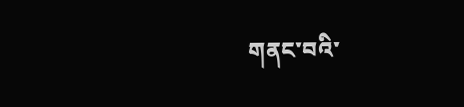གནང་བའི་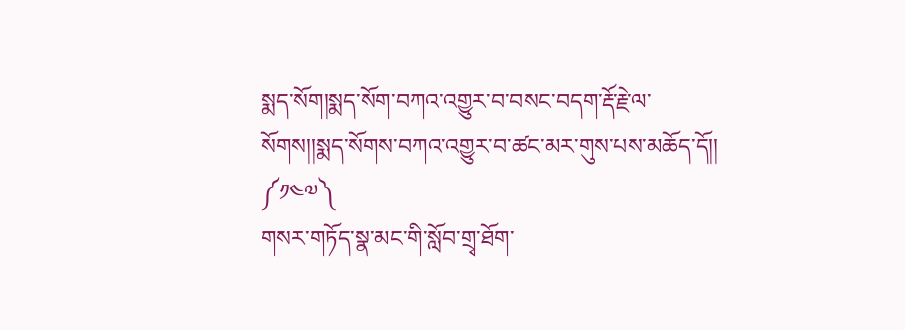སྨད་སོག།སྨད་སོག་བཀའ་འགྱུར་བ་བསང་བདག་རྡོ་རྗེ་ལ་སོགས།།སྨད་སོགས་བཀའ་འགྱུར་བ་ཚང་མར་གུས་པས་མཆོད་དོ།།
༼༡༤༧༽
གསར་གཏོད་སྣ་མང་གི་སློབ་གྲྭ་ཐོག་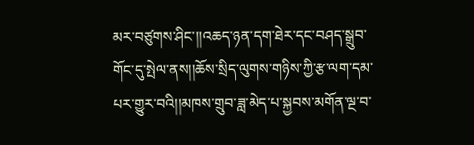མར་བཙུགས་ཤིང་།།འཆད་ཉན་དག་ཐེར་དང་བཤད་སྒྲུབ་གོང་དུ་སྤེལ་ནས།།ཆོས་སྲིད་ལུགས་གཉིས་ཀྱི་རྩ་ལག་དམ་པར་གྱུར་བའི།།མཁས་གྲུབ་ཟླ་མེད་པ་སྐྱབས་མགོན་ལྔ་བ་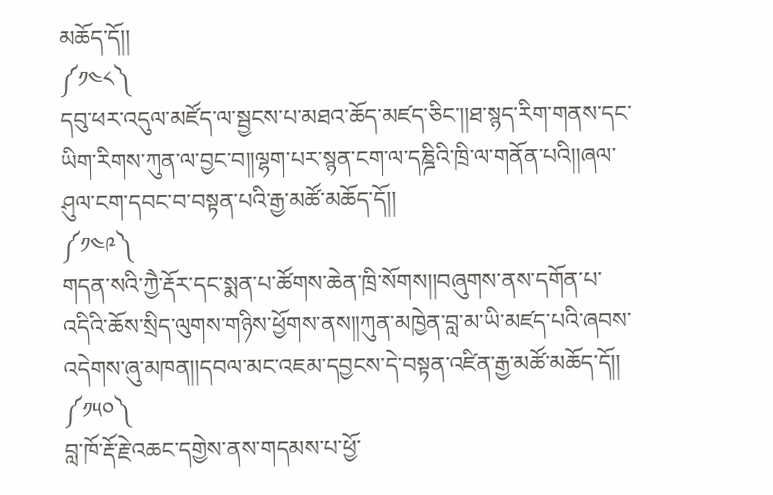མཆོད་དོ།།
༼༡༤༨༽
དབུ་ཕར་འདུལ་མཛོད་ལ་སྦྱངས་པ་མཐའ་ཆོད་མཛད་ཅིང་།།ཐ་སྙད་རིག་གནས་དང་ཡིག་རིགས་ཀུན་ལ་བྱང་བ།།ལྷག་པར་སྙན་ངག་ལ་དཎྜིའི་ཁྲི་ལ་གནོན་པའི།།ཞལ་ཤུལ་ངག་དབང་བ་བསྟན་པའི་རྒྱ་མཚོ་མཆོད་དོ།།
༼༡༤༩༽
གདན་སའི་ཀྱཻ་རྡོར་དང་སྨན་པ་ཚོགས་ཆེན་ཁྲི་སོགས།།བཞུགས་ནས་དགོན་པ་འདིའི་ཆོས་སྲིད་ལུགས་གཉིས་ཕྱོགས་ནས།།ཀུན་མཁྱེན་བླ་མ་ཡི་མཛད་པའི་ཞབས་འདེགས་ཞུ་མཁན།།དབལ་མང་འཇམ་དབྱངས་དེ་བསྟན་འཛིན་རྒྱ་མཚོ་མཆོད་དོ།།
༼༡༥༠༽
བླ་ཁོ་རྡོ་རྗེ་འཆང་དགྱེས་ནས་གདམས་པ་ཕྱོ་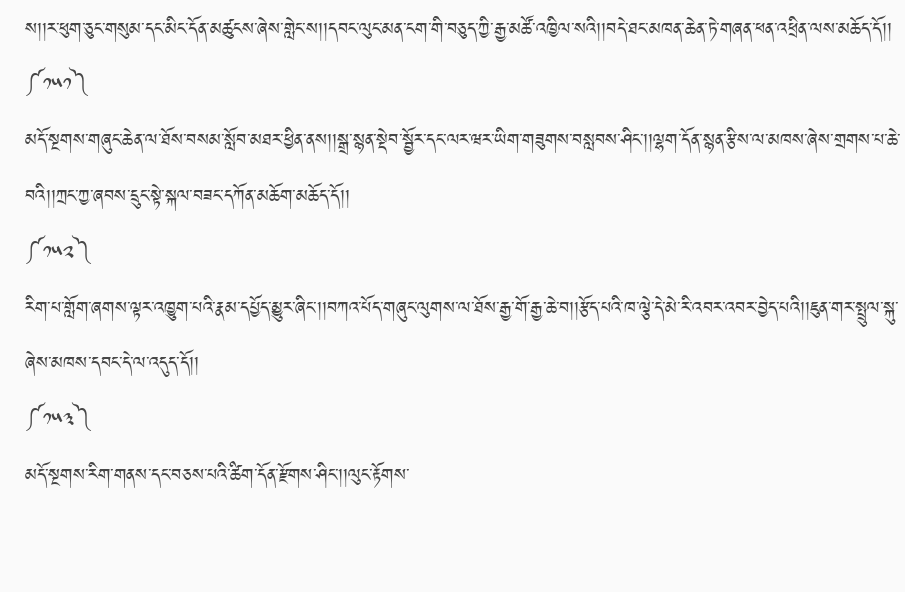ས།།ར་ཕུག་ཅུང་གསུམ་དང་མིང་དོན་མཚུངས་ཞེས་གླེང་ས།།དབང་ལུང་མན་ངག་གི་བཅུད་ཀྱི་རྒྱ་མཚོ་འཁྱིལ་སའི།།བདེ་ཐང་མཁན་ཆེན་ཏེ་གཞན་ཕན་འཕྲིན་ལས་མཆོད་དོ།།
༼༡༥༡༽
མདོ་སྔགས་གཞུང་ཆེན་ལ་ཐོས་བསམ་སློབ་མཐར་ཕྱིན་ནས།།སྒྲ་སྙན་སྡེབ་སྦྱོར་དང་ལར་ཝར་ཡིག་གཟུགས་བསླབས་ཤིང་།།ལྷག་དོན་སྙན་རྩིས་ལ་མཁས་ཞེས་གྲགས་པ་ཆེ་བའི།།ཀྲང་ཀྱ་ཞབས་དྲུང་སྟེ་སྐལ་བཟང་དཀོན་མཆོག་མཆོད་དོ།།
༼༡༥༢༽
རིག་པ་གློག་ཞགས་ལྟར་འཁྱུག་པའི་རྣམ་དཔྱོད་མྱུར་ཞིང་།།བཀའ་པོད་གཞུང་ལུགས་ལ་ཐོས་རྒྱ་གོ་རྒྱ་ཆེ་བ།།རྩོད་པའི་ཁ་ལྕེ་དེ་མེ་རི་འབར་འབར་བྱེད་པའི།།ཇུན་གར་སྤྲུལ་སྐུ་ཞེས་མཁས་དབང་དེ་ལ་འདུད་དོ།།
༼༡༥༣༽
མདོ་སྔགས་རིག་གནས་དང་བཅས་པའི་ཚིག་དོན་རྫོགས་ཤིང་།།ལུང་རྟོགས་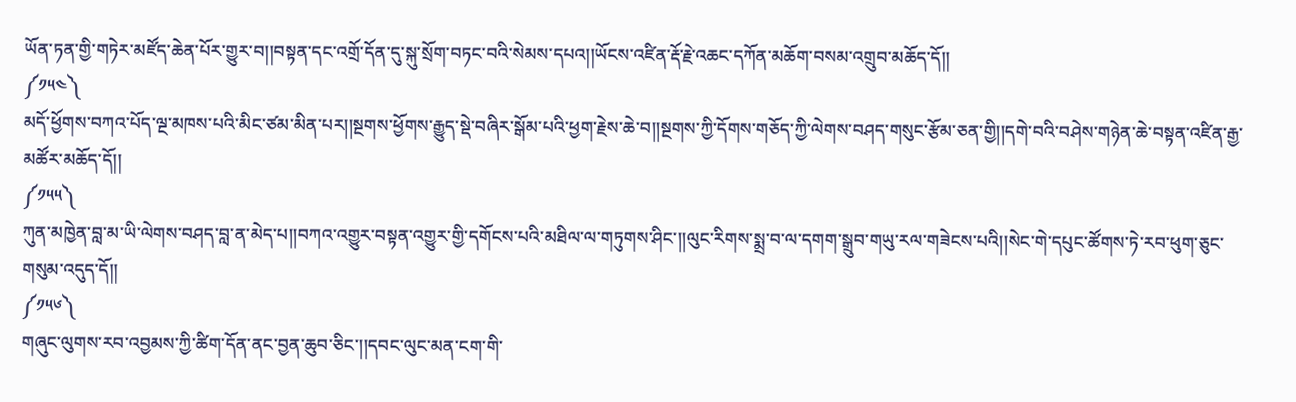ཡོན་ཏན་གྱི་གཏེར་མཛོད་ཆེན་པོར་གྱུར་བ།།བསྟན་དང་འགྲོ་དོན་དུ་སྐུ་སྲོག་བཏང་བའི་སེམས་དཔའ།།ཡོངས་འཛིན་རྡོ་རྗེ་འཆང་དཀོན་མཆོག་བསམ་འགྲུབ་མཆོད་དོ།།
༼༡༥༤༽
མདོ་ཕྱོགས་བཀའ་པོད་ལྔ་མཁས་པའི་མིང་ཙམ་མིན་པར།།སྔགས་ཕྱོགས་རྒྱུད་སྡེ་བཞིར་སྒོམ་པའི་ཕྱག་རྗེས་ཆེ་བ།།སྔགས་ཀྱི་དོགས་གཅོད་ཀྱི་ལེགས་བཤད་གསུང་རྩོམ་ཅན་གྱི།།དགེ་བའི་བཤེས་གཉེན་ཆེ་བསྟན་འཛིན་རྒྱ་མཚོར་མཆོད་དོ།།
༼༡༥༥༽
ཀུན་མཁྱེན་བླ་མ་ཡི་ལེགས་བཤད་བླ་ན་མེད་པ།།བཀའ་འགྱུར་བསྟན་འགྱུར་གྱི་དགོངས་པའི་མཐིལ་ལ་གཏུགས་ཤིང་།།ལུང་རིགས་སྨྲ་བ་ལ་དགག་སྒྲུབ་གཡུ་རལ་གཟེངས་པའི།།སེང་གེ་དཔུང་ཚོགས་ཏེ་རབ་ཕུག་ཅུང་གསུམ་འདུད་དོ།།
༼༡༥༦༽
གཞུང་ལུགས་རབ་འབྱམས་ཀྱི་ཚིག་དོན་ནང་བྱན་ཆུབ་ཅིང་།།དབང་ལུང་མན་ངག་གི་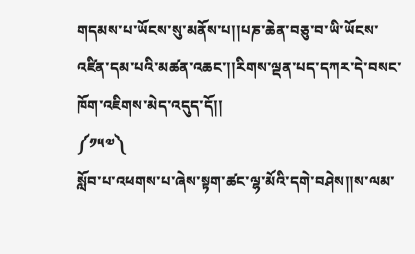གདམས་པ་ཡོངས་སུ་མནོས་པ།།པཎ་ཆེན་བཅུ་བ་ཡི་ཡོངས་འཛིན་དམ་པའི་མཚན་འཆང་།།རིགས་ལྡན་པད་དཀར་དེ་བསང་ཁོག་འཇིགས་མེད་འདུད་དོ།།
༼༡༥༧༽
སློབ་པ་འཕགས་པ་ཞེས་སྟག་ཚང་ལྷ་མོའི་དགེ་བཤེས།།ས་ལམ་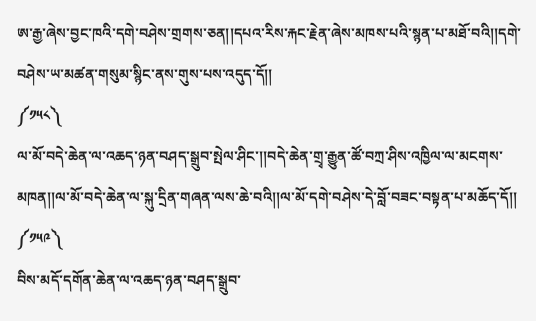ཨ་རྒྱ་ཞེས་བྱང་ཁའི་དགེ་བཤེས་གྲགས་ཅན།།དཔའ་རིས་རྐང་རྗེན་ཞེས་མཁས་པའི་སྙན་པ་མཐོ་བའི།།དགེ་བཤེས་ཡ་མཚན་གསུམ་སྙིང་ནས་གུས་པས་འདུད་དོ།།
༼༡༥༨༽
ལ་མོ་བདེ་ཆེན་ལ་འཆད་ཉན་བཤད་སྒྲུབ་སྤེལ་ཤིང་།།བདེ་ཆེན་གྲྭ་རྒྱུན་ཚོ་བཀྲ་ཤིས་འཁྱིལ་ལ་མངགས་མཁན།།ལ་མོ་བདེ་ཆེན་ལ་སྐུ་དྲིན་གཞན་ལས་ཆེ་བའི།།ལ་མོ་དགེ་བཤེས་དེ་བློ་བཟང་བསྟན་པ་མཆོད་དོ།།
༼༡༥༩༽
བིས་མདོ་དགོན་ཆེན་ལ་འཆད་ཉན་བཤད་སྒྲུབ་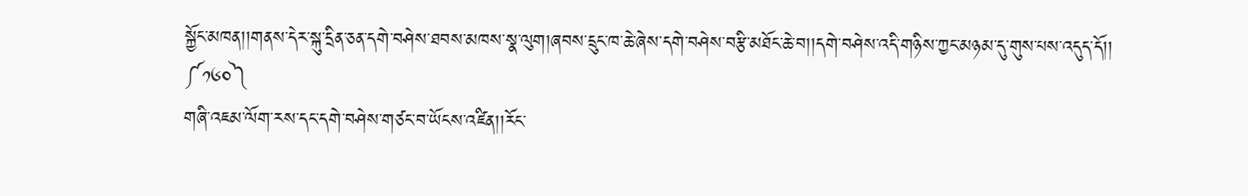སྐྱོང་མཁན།།གནས་དེར་སྐུ་དྲིན་ཅན་དགེ་བཤེས་ཐབས་མཁས་སྣ་ལུག།ཞབས་དྲུང་ཁ་ཆེ་ཞེས་དགེ་བཤེས་བརྩི་མཐོང་ཆེ་བ།།དགེ་བཤེས་འདི་གཉིས་ཀྱང་མཉམ་དུ་གུས་པས་འདུད་དོ།།
༼༡༦༠༽
གཞི་འཇམ་ལོག་རས་དང་དགེ་བཤེས་གཙང་བ་ཡོངས་འཛིན།།རོང་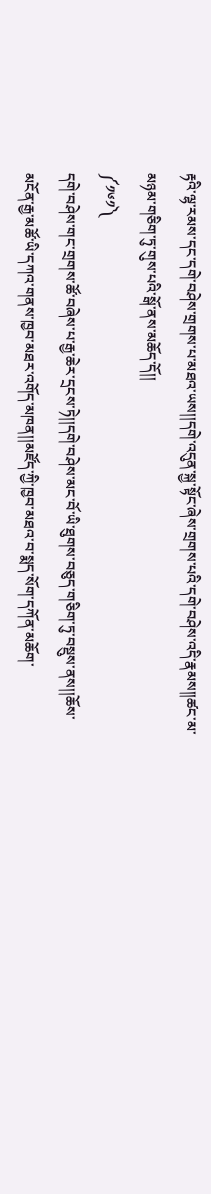རྟའི་ལྷ་རམས་དང་དགེ་བཤེས་གྲགས་པ་མཐའ་ཡས།།དགེ་འདུན་སྐྱ་སྟོང་ཞེས་གྲགས་པའི་དགེ་བཤེས་འདི་རྣམས།།ཚང་མ་མཉམ་གཅིག་ཏུ་གུས་པའི་སྒོ་ནས་མཆོད་དོ།།
༼༡༦༡༽
དགེ་བཤེས་གང་གྲགས་ཚོ་བཞེས་པ་རྒྱ་ཆེར་དྲངས་ཏེ།།དགེ་བཤེས་མང་བོ་ཡི་ཐུགས་བཅུད་གཅིག་ཏུ་བསྡུས་ནས།།ཆོས་མངོན་རྒྱ་མཚོ་ཡི་དཀའ་གནས་ཁྱབ་མཐར་འགོད་མཁན།།མཛོད་ཀྱི་ཁྱབ་མཐའ་བ་སྨད་སོག་དཀོན་མཆོག་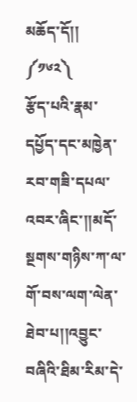མཆོད་དོ།།
༼༡༦༢༽
རྩོད་པའི་རྣམ་དཔྱོད་དང་མཁྱེན་རབ་གཟི་དཔལ་འབར་ཞིང་།།མདོ་སྔགས་གཉིས་ཀ་ལ་གོ་བས་ལག་ལེན་ཐེབ་པ།།འབྱུང་བཞིའི་ཐིམ་རིམ་དེ་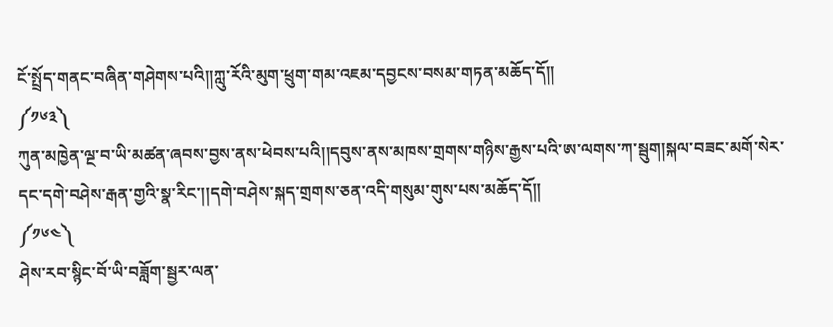ངོ་སྤྲོད་གནང་བཞིན་གཤེགས་པའི།།ཀླུ་རོའི་མུག་ཕྲུག་གམ་འཇམ་དབྱངས་བསམ་གཏན་མཆོད་དོ།།
༼༡༦༣༽
ཀུན་མཁྱེན་ལྔ་བ་ཡི་མཚན་ཞབས་བྱས་ནས་ཕེབས་པའི།།དབུས་ནས་མཁས་གྲགས་གཉིས་རྒྱས་པའི་ཨ་ལགས་ཀ་སྦུག།སྐལ་བཟང་མགོ་སེར་དང་དགེ་བཤེས་རྒན་གྱའི་སྣ་རིང་།།དགེ་བཤེས་སྐད་གྲགས་ཅན་འདི་གསུམ་གུས་པས་མཆོད་དོ།།
༼༡༦༤༽
ཤེས་རབ་སྙིང་བོ་ཡི་བཟློག་སྦྱར་ལན་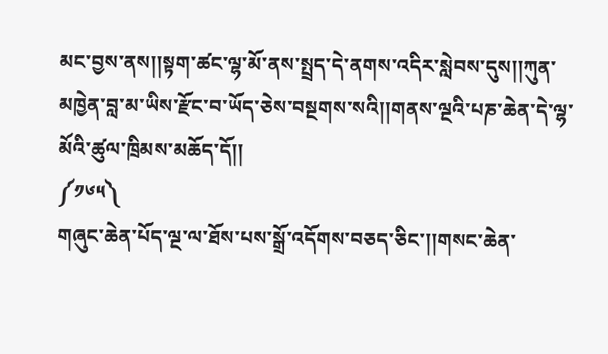མང་བྱས་ནས།།སྟག་ཚང་ལྷ་མོ་ནས་སྤྲད་དེ་ནགས་འདིར་སླེབས་དུས།།ཀུན་མཁྱེན་བླ་མ་ཡིས་རྫོང་བ་ཡོད་ཅེས་བསྔགས་སའི།།གནས་ལྔའི་པཎ་ཆེན་དེ་ལྷ་མོའི་ཚུལ་ཁྲིམས་མཆོད་དོ།།
༼༡༦༥༽
གཞུང་ཆེན་པོད་ལྔ་ལ་ཐོས་པས་སྒྲོ་འདོགས་བཅད་ཅིང་།།གསང་ཆེན་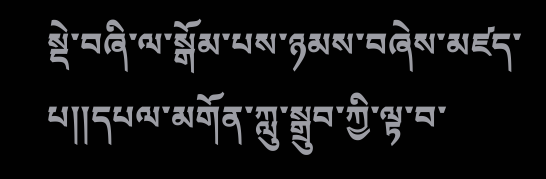སྡེ་བཞི་ལ་སྒོམ་པས་ཉམས་བཞེས་མཛད་པ།།དཔལ་མགོན་ཀླུ་སྒྲུབ་ཀྱི་ལྟ་བ་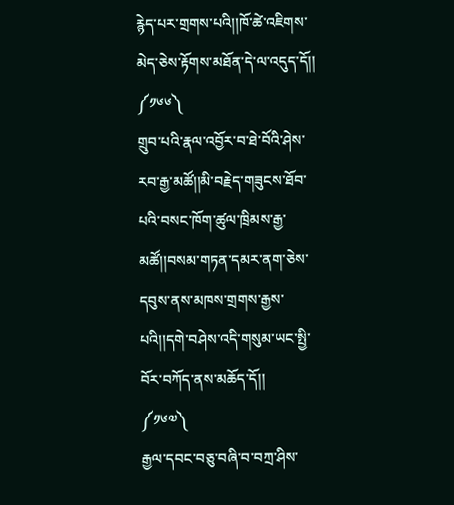རྙེད་པར་གྲགས་པའི།།ཁོ་ཚེ་འཇིགས་མེད་ཅེས་རྟོགས་མཐོན་དེ་ལ་འདུད་དོ།།
༼༡༦༦༽
གྲུབ་པའི་རྣལ་འབྱོར་བ་ཐེ་བོའི་ཤེས་རབ་རྒྱ་མཚོ།།མི་བརྗེད་གཟུངས་ཐོབ་པའི་བསང་ཁོག་ཚུལ་ཁྲིམས་རྒྱ་མཚོ།།བསམ་གཏན་དམར་ནག་ཅེས་དབུས་ནས་མཁས་གྲགས་རྒྱས་པའི།།དགེ་བཤེས་འདི་གསུམ་ཡང་སྤྱི་བོར་བཀོད་ནས་མཆོད་དོ།།
༼༡༦༧༽
རྒྱལ་དབང་བཅུ་བཞི་བ་བཀྲ་ཤིས་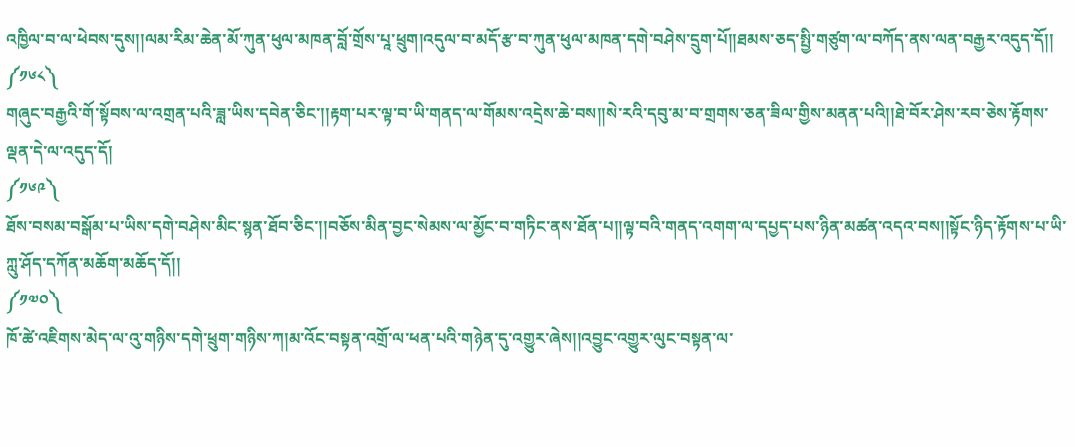འཁྱིལ་བ་ལ་ཕེབས་དུས།།ལམ་རིམ་ཆེན་མོ་ཀུན་ཕུལ་མཁན་བློ་གྲོས་པཱ་ཕྲུག།འདུལ་བ་མདོ་རྩ་བ་ཀུན་ཕུལ་མཁན་དགེ་བཤེས་དྲུག་པོ།།ཐམས་ཅད་སྤྱི་གཙུག་ལ་བཀོད་ནས་ལན་བརྒྱར་འདུད་དོ།།
༼༡༦༨༽
གཞུང་བརྒྱའི་གོ་སྟོབས་ལ་འགྲན་པའི་ཟླ་ཡིས་དབེན་ཅིང་།།རྟག་པར་ལྟ་བ་ཡི་གནད་ལ་གོམས་འདྲེས་ཆེ་བས།།སེ་རའི་དབུ་མ་བ་གྲགས་ཅན་ཟིལ་གྱིས་མནན་པའི།།ཐེ་བོར་ཤེས་རབ་ཅེས་རྟོགས་ལྡན་དེ་ལ་འདུད་དོ།
༼༡༦༩༽
ཐོས་བསམ་བསྒོམ་པ་ཡིས་དགེ་བཤེས་མིང་སྙན་ཐོབ་ཅིང་།།བཅོས་མིན་བྱང་སེམས་ལ་མྱོང་བ་གཏིང་ནས་ཐོན་པ།།ལྟ་བའི་གནད་འགག་ལ་དཔྱད་པས་ཉིན་མཚན་འདའ་བས།།སྟོང་ཉིད་རྟོགས་པ་ཡི་ཀླུ་ཤོད་དཀོན་མཆོག་མཆོད་དོ།།
༼༡༧༠༽
ཁོ་ཚེ་འཇིགས་མེད་ལ་འུ་གཉིས་དགེ་ཕྲུག་གཉིས་ཀ།མ་འོང་བསྟན་འགྲོ་ལ་ཕན་པའི་གཉེན་དུ་འགྱུར་ཞེས།།འབྱུང་འགྱུར་ལུང་བསྟན་ལ་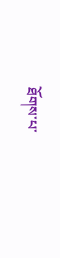ཐོགས་པ་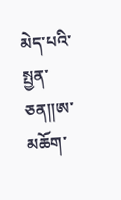མེད་པའི་སྤྱན་ཅན།།ཨ་མཆོག་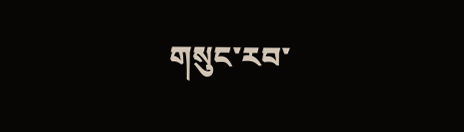གསུང་རབ་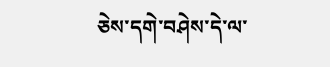ཅེས་དགེ་བཤེས་དེ་ལ་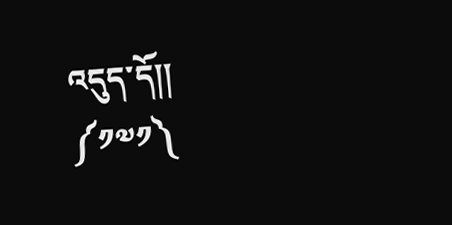འདུད་དོ།།
༼༡༧༡༽